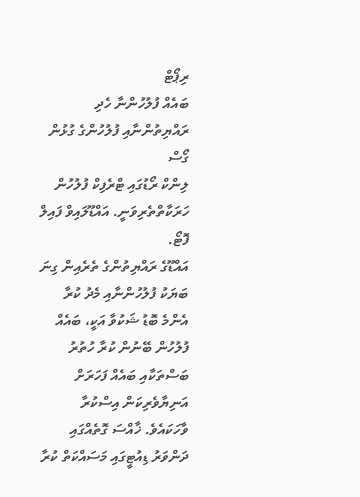ރިޕޯޓް
ބައެއް ފުލުހުންނާ ހެދި ރައްޔިތުންނާއި ފުލުހުންގެ ގުޅުން ގޯސް
ލިންކް ރޯޑުގައި ޓްރެފިކް ފުލުހުން ހަރަކާތްތެރިވަނީ. އައްޑޫލައިވް ފައިލް ފޮޓޯ.
އައްޑޫގެ ރައްޔިތުންގެ ތެރެއިން ގިނަ ބަޔަކު ފުލުހުންނާއި މެދު ކުރާ އެންމެ ބޮޑު ޝަކުވާ އަކީ، ބައެއް ފުލުހުން ބޭނުން ކުރާ ހުތުރު ބަސްތަކާއި ބައެއް ފަހަރަށް އަނިޔާވެރިކަން އިސްކުރާ ވާހަކައެވެ. ޚާއްސަ ގޮތެއްގައި ދަންވަރު ޑިއުޓީގައި މަސައްކަތް ކުރާ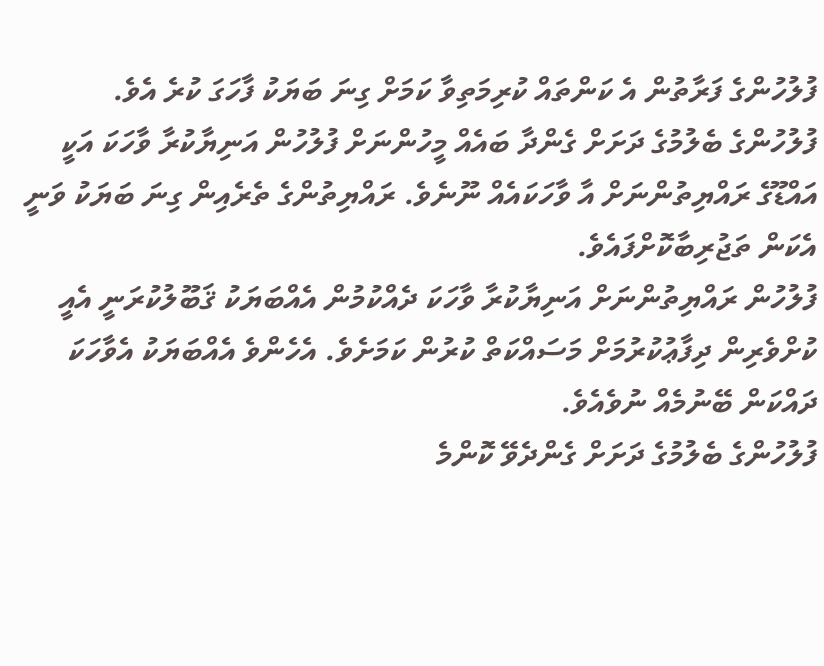ފުލުހުންގެ ފަރާތުން އެ ކަންތައް ކުރިމަތިވާ ކަމަށް ގިނަ ބަޔަކު ފާހަގަ ކުރެ އެވެ.
ފުލުހުންގެ ބެލުމުގެ ދަށަށް ގެންދާ ބައެއް މީހުންނަށް ފުލުހުން އަނިޔާކުރާ ވާހަކަ އަކީ އައްޑޫގެ ރައްޔިތުންނަށް އާ ވާހަކައެއް ނޫނެވެ. ރައްޔިތުންގެ ތެރެއިން ގިނަ ބަޔަކު ވަނީ އެކަން ތަޖުރިބާކޮށްފައެވެ.
ފުލުހުން ރައްޔިތުންނަށް އަނިޔާކުރާ ވާހަކަ ދެއްކުމުން އެއްބަޔަކު ޤަބޫލުކުރަނީ އެއީ ކުށްވެރިން ދިފާޢުކުރުމަށް މަސައްކަތް ކުރުން ކަމަށެވެ. އެހެންވެ އެއްބަޔަކު އެވާހަކަ ދައްކަން ބޭނުމެއް ނުވެއެވެ.
ފުލުހުންގެ ބެލުމުގެ ދަށަށް ގެންދެވޭ ކޮންމެ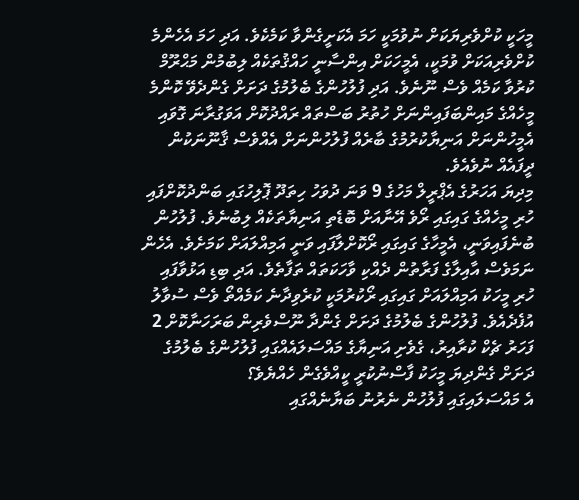މީހަކީ ކުށްވެރިޔަކަށް ނުވުމަކީ ހަމަ އެކަށީގެންވާ ކަމެކެވެ. އަދި ހަމަ އެހެންމެ ކުށްވެރިއަކަށް ވުމަކީ، އެމީހަކަށް އިންސާނީ ހައްޤުތަކެއް ލިބުމުން މަޙްރޫމް ކުރުވާ ކަމެއް ވެސް ނޫނެވެ. އަދި ފުލުހުންގެ ބެލުމުގެ ދަށަށް ގެންދެވޭ ކޮންމެ މީހެއްގެ މައިންބަފައިންނަށް ހުތުރު ބަސްތައް ރައްދުކޮށް އަވަގުރާނަ ގޮވައި އެމީހުންނަށް އަނިޔާކުރުމުގެ ބާރެއް ފުލުހުންނަށް އެއްވެސް ޤާނޫނަކުން ދީފައެއް ނުވެއެވެ.
މިދިޔަ އަހަރުގެ އެޕްރީލް މަހުގެ 9 ވަނަ ދުވަހު ހިތަދޫ ޕޮލިހުގައި ބަންދުކޮށްފައި ހުރި މީހެއްގެ ގައިގައި ރޯވެ އޭނާއަށް ބޮޑެތި އަނިޔާތަކެއް ލިބުނެވެ. ފުލުހުން ބުނެފައިވަނީ، އެމީހާގެ ގައިގައި ރޯކޮށްލާފައި ވަނީ އަމިއްލައަށް ކަމަށެވެ. އެހެން ނަމަވެސް އާއިލާގެ ފަރާތުން ދެއްކި ވާހަކަތައް ތަފާތެވެ. އަދި ބިޑި އަޅުވާފައި ހުރި މީހަކު އަމިއްލައަށް ގައިގައި ރޯކުރުމަކީ ކުރެވިދާނެ ކަމެއްތޯ ވެސް ސުވާލު އުފެދެއެވެ. ފުލުހުންގެ ބެލުމުގެ ދަށަށް ގެންދާ ނޫސްވެރިން ބަރަހަނާކޮށް 2 ފަހަރު ޗެކް ކުރާއިރު، ގެވެށި އަނިޔާގެ މައްސަލައެއްގައި ފުލުހުންގެ ބެލުމުގެ ދަށަށް ގެންދިޔަ މީހަކު ފާސްނުކުރީ ކީއްވެގެން ހެއްޔެވެ؟
އެ މައްސަލައިގައި ފުލުހުން ނެރުނު ބަޔާނެއްގައި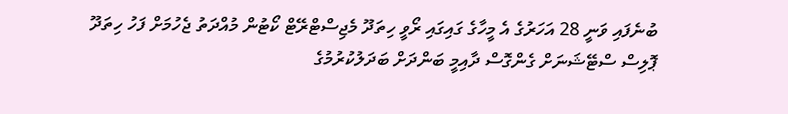ބުނެފައި ވަނީ 28 އަހަރުގެ އެ މީހާގެ ގައިގައި ރޯވީ ހިތަދޫ މެޖިސްޓްރޭޓް ކޯޓުން މުއްދަތު ޖެހުމަށް ފަހު ހިތަދޫ ޕޮލިސް ސްޓޭޝަނަށް ގެންގޮސް ދާއިމީ ބަންދަށް ބަދަލުކުރުމުގެ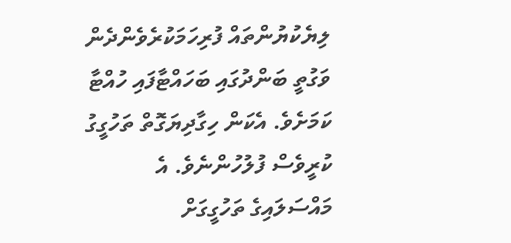ލިޔެކުޔުންތައް ފުރިހަމަކުރެވެންދެން ވަގުތީ ބަންދުގައި ބަހައްޓާފައި ހުއްޓާ ކަމަށެވެ. އެކަން ހިގާދިޔަގޮތް ތަހުގީގު ކުރީވެސް ފުލުހުންނެވެ. އެ މައްސަލައިގެ ތަހުގީގަށް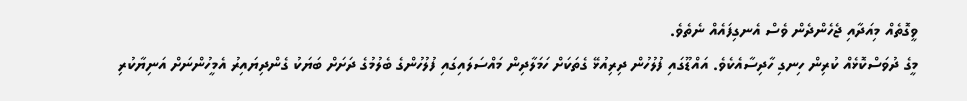ވީގޮތެއް މިއަދާއި ޖެހެންދެން ވެސް އެނގިފައެއް ނެތެވެ.
މީގެ ދުވަސްކޮޅެއް ކުރިން ހިނގި ހާދިސާއެކެވެ. އައްޑޫގައި ފުލުހުން ދިރިއުޅޭ ގެތަކަށް ހަމަލާދިން މައްސަލައިގައި ފުލުހުންގެ ބެލުމުގެ ދަށަށް ބަޔަކު ގެންދިޔައިރު އެމީހުންނަށް އަނިޔާކުރި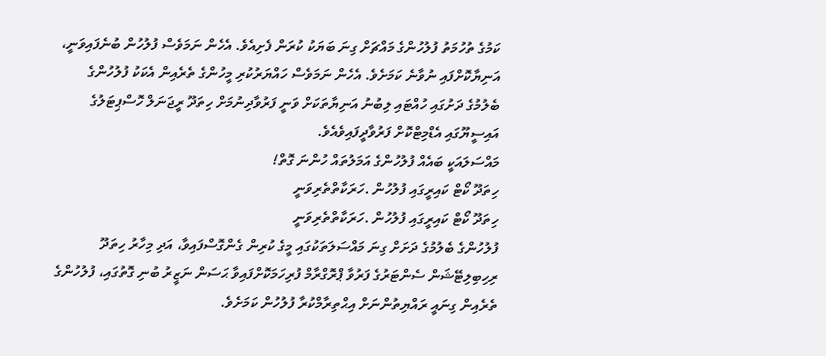ކަމުގެ ތުހުމަތު ފުލުހުންގެ މައްޗަށް ގިނަ ބަޔަކު ކުރަން ފެށިއެވެ. އެހެން ނަމަވެސް ފުލުހުން ބުނެފައިވަނީ، އަނިޔާކޮށްފައި ނުވާނެ ކަމަށެވެ. އެހެން ނަމަވެސް ހައްޔަރުކުރި މީހުންގެ ތެރެއިން އެކަކު ފުލުހުންގެ ބެލުމުގެ ދަށުގައި ހުއްޓައި ލިބުނު އަނިޔާތަކަށް ވަނީ ފަރުވާދިނުމަށް ހިތަދޫ ރީޖަނަލް ހޮސްޕިޓަލުގެ އައިސީޔޫގައި އެޑްމިޓްކޮށް ފަރުވާދީފައިވެއެވެ.
މައްސަލައަކީ ބައެއް ފުލުހުންގެ އަމަލުތައް ހުންނަ ގޮތް!
ހިތަދޫ ކޯޓް ކައިރީގައި ފުލުހުން .ހަރަކާތްތެރިވަނީ
ހިތަދޫ ކޯޓް ކައިރީގައި ފުލުހުން .ހަރަކާތްތެރިވަނީ
ފުލުހުންގެ ބެލުމުގެ ދަށަށް ގިނަ މައްސަލަތަކުގައި މީގެ ކުރިން ގެންގޮސްފައިވާ، އަދި މިހާރު ހިތަދޫ ރިހިބިލިޓޭޝަން ސެންޓަރުގެ ފަރުވާ ޕްރޮގްރާމް ފުރިހަމަކޮށްފައިވާ ޙަސަން ނަޒީރު ބުނި ގޮތުގައި، ފުލުހުންގެ ތެރެއިން ގިނައީ ރައްޔިތުންނަށް އިޙްތިރާމްކުރާ ފުލުހުން ކަމަށެވެ.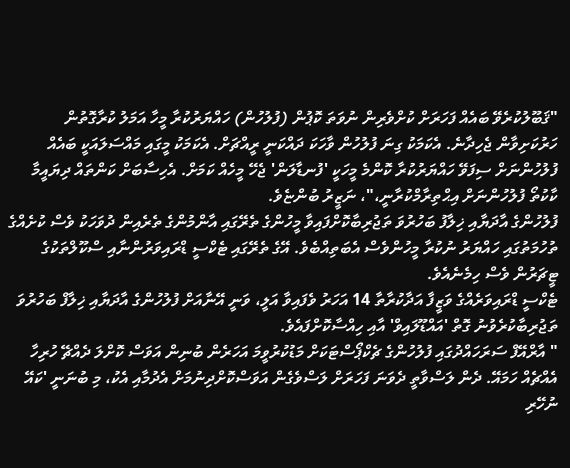"ޤަބޫލުކުރެވޭ ބައެއް ފަހަރަށް ކުށްވެރިން ނުވަތަ ކޮޕުން (ފުލުހުން) ހައްޔަރުކުރާ މީހާ އަމަލު ކުރާގޮތުން ހަރުކަށިވާން ޖެހިދާނެ. އެކަމަކު ގިނަ ފުލުހުން ވާހަކަ ދައްކަނީ ރީއްޗަށް. އެކަމަކު މީގައި މައްސަލައަކީ ބައެއް ފުލުހުންނަށް ސިފަވޭ ހައްޔަރުކުރާ ކޮންމެ މީހަކީ 'ފުނޑާލަން' ޖެހޭ މީހެއް ކަމަށް. އެހިސާބަށް ކަންތައް ދިޔައީމާ ކާކުތޯ ފުލުހުންނަށް އިޙްތިރާމްކުރާނީ،"، ނަޒީރު ބުންޏެވެ.
ފުލުހުންގެ އާދަޔާއި ޚިލާފު ބަހުރުވަ ތަޖުރިބާކޮށްފައިވާ މީހުންގެ ތެރޭގައި އާންމުންގެ ތެރެއިން ދުވަހަކު ވެސް ކުށެއްގެ ތުހުމަތުގައި ހައްޔަރު ނުކުރާ މީހުންވެސް އެބަތިއްބެވެ. އޭގެ ތެރޭގައި ޓެކްސީ ޑްރައިވަރުންނާއި ސްކޫލްތަކުގެ ޓީޗަރުން ވެސް ހިމެނެއެވެ.
ޓެކްސީ ޑްރައިވަރެއްގެ ވަޒީފާ އަދާކުރާތާ 14 އަހަރު ވެފައިވާ އަލީ، ވަނީ އޭނާއަށް ފުލުހުންގެ އާދަޔާއި ޚިލާފް ބަހުރުވަ ތަޖުރިބާކުރެވުނު ގޮތް 'އައްޑޫލައިވް' އާއި ހިއްސާކޮށްފައެވެ.
" އާރްއޭފް ސަރަހައްދުގައި ފުލުހުންގެ ޗެކްޕޯސްޓަކަށް މަޑުކުރުވީމަ އަހަރެން ބުނިން އަވަސް ކޮށްލަ ދެއްޗޭ ހުރިހާ އެއްޗެއް ހަމައޭ. ދެން ލަސްވާތީ ދެވަނަ ފަހަރަށް ލަސްވެގެން އަވަސްކޮށްދިނުމަށް އެދުމާއި އެކު، މި ބުނަނީ 'ކައޭ ނުހޭރި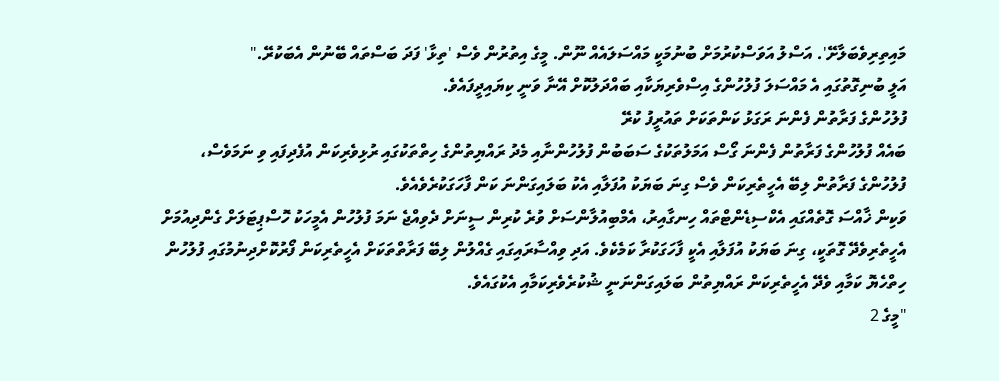މައިތިރިވެބަލާށޭ'. އަސްލު އަވަސްކުރުމަށް ބުނުމަކީ މައްސަލައެއް ނޫން. މީގެ އިތުރުން ވެސް 'ތިޅާ' ފަދަ ބަސްތައް ބޭނުން އެބަކުރޭ."
އަލީ ބުނިގޮތުގައި އެ މައްސަލަ ފުލުހުންގެ އިސްވެރިޔަކާއި ބައްދަލުކޮށް އޭނާ ވަނީ ކިޔައިދީފައެވެ.
ފުލުހުންގެ ފަރާތުން ފެންނަ ރަގަޅު ކަންތަކަށް ތައުރީފު ކުރޭ
ބައެއް ފުލުހުންގެ ފަރާތުން ފެންނަ ގޯސް އަމަލުތަކުގެ ސަބަބުން ފުލުހުންނާއި މެދު ރައްޔިތުންގެ ހިތްތަކުގައި ރުޅިވެރިކަން އުފެދިފައި ވި ނަމަވެސް، ފުލުހުންގެ ފަރާތުން ލިބޭ އެހީތެރިކަން ވެސް ގިނަ ބަޔަކު އުފަލާއި އެކު ބަލައިގަންނަ ކަން ފާހަގަކުރެވެއެވެ.
ވަކިން ޚާއްސަ ގޮތެއްގައި އެކްސިޑެންޓްތައް ހިނގާއިރު، އެމްބިއުލާންސަށް ވުރެ ކުރިން ސީނަށް ދެވިއްޖެ ނަމަ ފުލުހުން އެމީހަކު ހޮސްޕިޓަލަށް ގެންދިއުމަށް އެހީތެރިވެދޭ ގޮތަކީ، ގިނަ ބަޔަކު އުފަލާއި އެކީ ފާހަގަކުރާ ކަމެކެވެ. އަދި ވިއްސާރައިގައި ގެއްލުން ލިބޭ ފަރާތްތަކަށް އެހީތެރިކަން ފޯރުކޮށްދިނުމުގައި ފުލުހުން ހިތްހެޔޮ ކަމާއި ވެދޭ އެހީތެރިކަން ރައްޔިތުން ބަލައިގަންނަނީ ޝުކުރެވެރިކަމާއި އެކުގައެވެ.
"މީގެ 2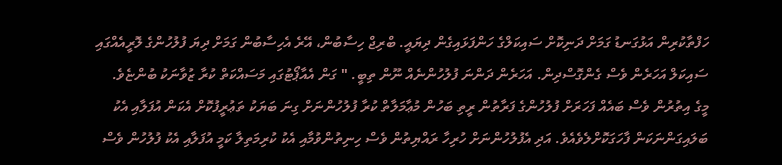ހަފްތާކުރިން އަޅުގަނޑު ގަމަށް ދަނިކޮށް ސައިކަލްގެ ހަންފަޅައިގެން ދިޔައީ. ބްރިޖް ހިސާބުން، އޭރެ އެހިސާބުން ގަމަށް ދިޔަ ފުލުހުންގެ ލޮރީއެއްގައި ސައިކަލް އަހަރެން ވެސް ގެންގޮސްދިން. އަހަރެން ދަންނަ ފުލުހުންނެއް ނޫން ތިބީ. " ގަން އެއާޕޯޓުގައި މަސައްކަތް ކުރާ ޒުވާނަކު ބުންޏެވެ.
މީގެ އިތުރުން ވެސް ބައެއް ފަހަރަށް ފުލުހުންގެ ފަރާތުން ރީތި ބަހުން މުޢާމަލާތް ކުރާ ފުލުހުންނަށް ގިނަ ބަޔަކު ތަޢުރީފުކޮށް އެކަން އުފަލާއި އެކު ބަލައިގަންނަކަން ފާހަގަކޮށްލެވެއެވެ. އަދި އެފުލުހުންނަށް ހުރިހާ ރައްޔިތުން ވެސް ހިނިތުންވުމާއި އެކު ކުރިމަތިލާ ކަމީ އުފަލާއި އެކު ފުލުހުން ވެސް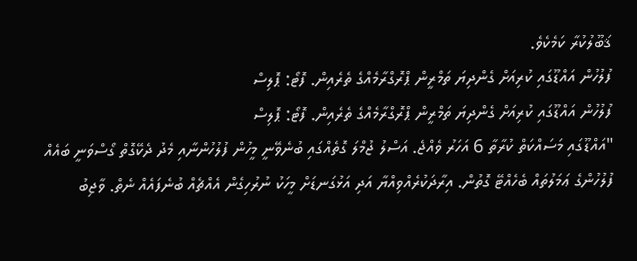ޤަބޫލުކުރާ ކަމެކެވެ.
ފުލުހުން އައްޑޫގައި ކުރިއަށް ގެންދިޔަ ތަމްރީން ޕްރޮގްރާމެއްގެ ތެރެއިން. ފޮޓޯ: ޕޮލިސް
ފުލުހުން އައްޑޫގައި ކުރިއަށް ގެންދިޔަ ތަމްރީން ޕްރޮގްރާމެއްގެ ތެރެއިން. ފޮޓޯ: ޕޮލިސް
"އައްޑޫގައި މަސައްކަތް ކުރާތާ 6 އަހަރު ވެއްޖެ. އަސްލު ޖުމްލަ ގޮތެއްގައި ބުނެވޭނީ މީހުން ފުލުހުންނާއި މެދު ދެކޭގޮތް ގޯސްވަނީ ބައެއް ފުލުހުންގެ ޢަމަލުތައް ބެހެއްޓޭ ގޮތުން. އިރާދަކުރެއްވިއްޔާ އަދި އަޅުގަނޑަށް މީހަކު ނުރުހިގެން އެއްޗެއް ބުނެފައެއް ނެތް. ވާޖިބު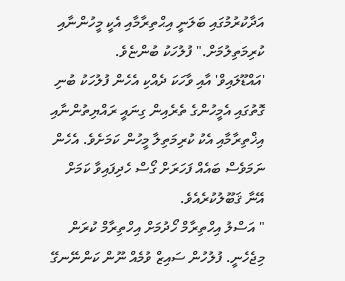އަދާކުރުމުގައި ބަލަނީ އިޙްތިރާމާއި އެކީ މީހުންނާއި ކުރިމަތިލުމަށް." ފުލުހަކު ބުންޏެވެ.
'އައްޑޫލައިވް' އާއި ވާހަކަ ދެއްކި އެހެން ފުލުހަކު ބުނި ގޮތުގައި އެމީހުންގެ ތެރެއިން ގިނައީ ރައްޔިތުންނާއި އިޚްތިރާމާއި އެކު ކުރިމަތިލާ މީހުން ކަމަށެވެ. އެހެން ނަމަވެސް ބައެއް ފަހަރަށް ގޯސް ހެދިފައިވާ ކަމަށް އޭނާ ޤަބޫލުކުރެއެވެ.
" އަސްލު އިހްތިރާމް ހޯދުމަށް އިހްތިރާމް ކުރަން މިޖެހެނީ. ފުލުހުން ސައިޒް ވުމެއް ނޫން ކަންނޭނގޭ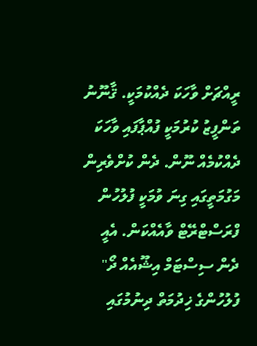ރީއްޗަށް ވާހަކަ ދެއްކުމަކީ. ޤާނޫނު ތަންފީޒު ކުރުމަކީ ފުއްޕާފައި ވާހަކަ ދެއްކުމެއް ނޫން. ދެން ކުށްވެރިން މަގުމަތީގައި ގިނަ ވުމަކީ ފުލުހުން ފްރަސްޓްރޭޓް ވާއެއްކަން. އެއީ ދެން ސިސްޓަމް އިޝޫއެއް ދޯ"
ފުލުހުންގެ ޚިދުމަތް ދިނުމުގައި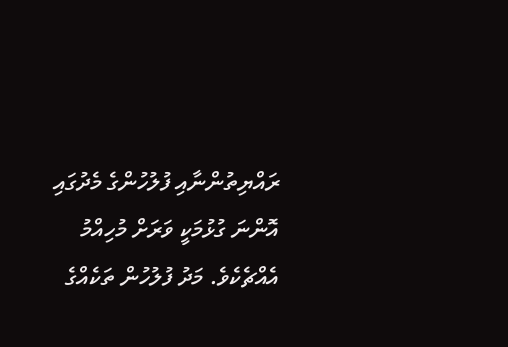ރައްޔިތުންނާއި ފުލުހުންގެ މެދުގައި އޮންނަ ގުޅުމަކީ ވަރަށް މުހިއްމު އެއްޗެކެވެ. މަދު ފުލުހުން ތަކެއްގެ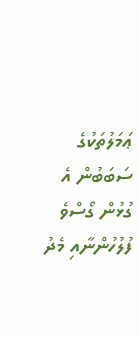ޢަމަލުތަކުގެ ސަބަބުން އެ ގުޅުން ގޯސްވެ ފުލުހުންނާއި މެދު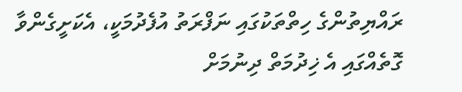ރައްޔިތުންގެ ހިތްތަކުގައި ނަފްރަތު އުފެދުމަކީ، އެކަށީގެންވާ ގޮތެއްގައި އެ ޚިދުމަތް ދިނުމަށް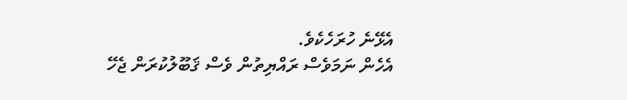އެޅޭނެ ހުރަހެކެވެ.
އެހެން ނަމަވެސް ރައްޔިތުން ވެސް ޤަބޫލުކުރަން ޖެހޭ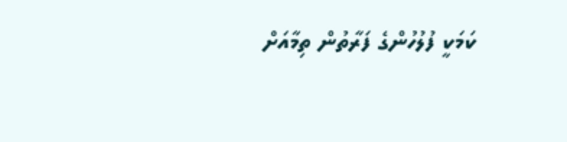ކަމަކީ ފުލުހުންގެ ފަރާތުން ތިމާއަށް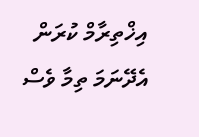އިޚްތިރާމް ކުރަން އެދޭނަމަ ތިމާ ވެސް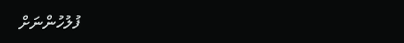ފުލުހުންނަށް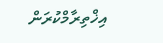އިޚްތިރާމްކުރަން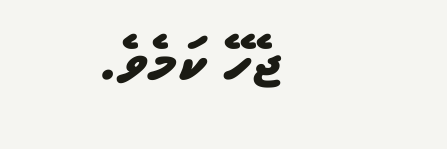ޖެހޭ ކަމެވެ.